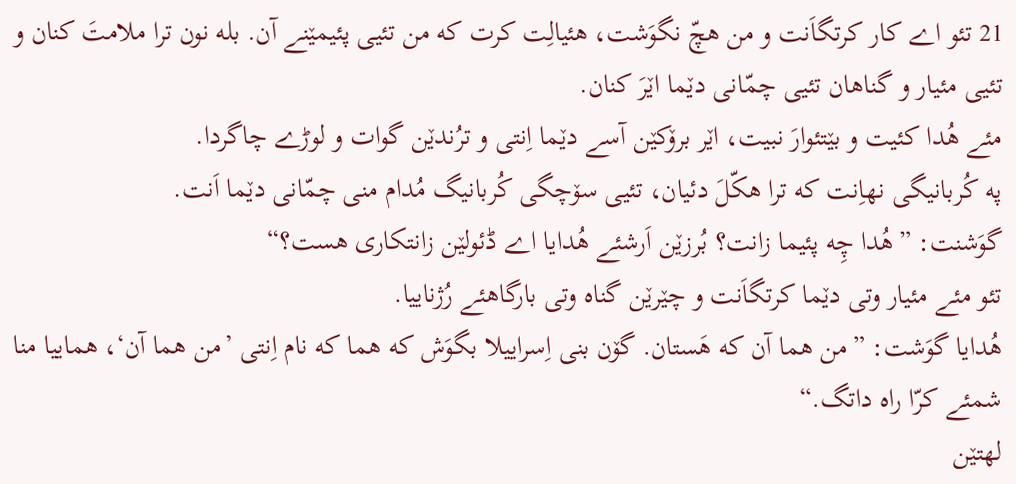21 تئو اے کار کرتگاَنت و من هچّ نگوَشت، هئیالِت کرت که من تئیی پئیمێنے آن. بله نون ترا ملامتَ کنان و تئیی مئیار و گناهان تئیی چمّانی دێما اێرَ کنان.
مئے هُدا کئیت و بێتئوارَ نبیت، اێر برۆکێن آسے دێما اِنتی و ترُندێن گوات و لوڑے چاگردا.
په کُربانیگی نهاِنت که ترا هکّلَ دئیان، تئیی سۆچگی کُربانیگ مُدام منی چمّانی دێما اَنت.
گوَشنت: ”هُدا چِه پئیما زانت؟ بُرزێن اَرشئے هُدایا اے ڈئولێن زانتکاری هست؟“
تئو مئے مئیار وتی دێما کرتگاَنت و چێرێن گناه وتی بارگاهئے رُژناییا.
هُدایا گوَشت: ”من هما آن که هَستان. گۆن بنی اِسراییلا بگوَش که هما که نام اِنتی ’من هما آن‘، هماییا منا شمئے کرّا راه داتگ.“
لهتێن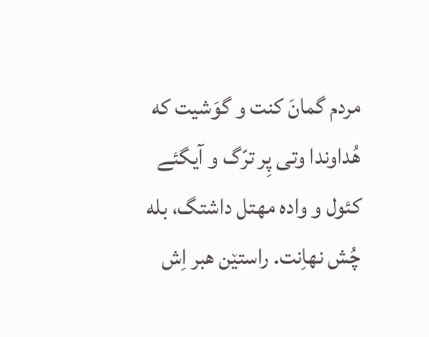مردم گمانَ کنت و گوَشیت که هُداوندا وتی پِر ترّگ و آیگئے کئول و واده مهتل داشتگ، بله چُش نهاِنت. راستێن هبر اِش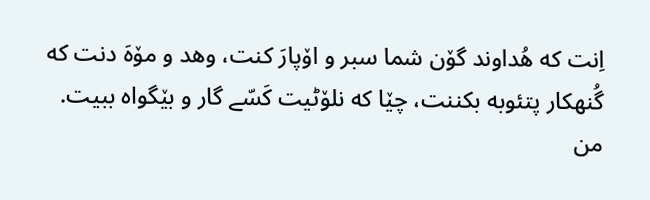اِنت که هُداوند گۆن شما سبر و اۆپارَ کنت، وهد و مۆهَ دنت که گُنهکار پتئوبه بکننت، چێا که نلۆٹیت کَسّے گار و بێگواه ببیت.
من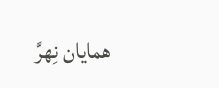همایان نِهرَّ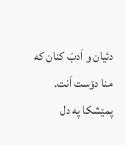دئیان و اَدبَ کنان که منا دۆست اَنت. پمێشکا په دل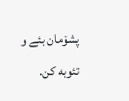پشۆمان بئے و تئوبه کن.